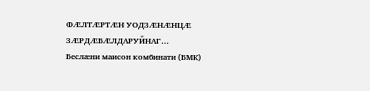ФÆЛТÆРТÆН УОДЗÆНÆНЦÆ ЗÆРДÆБÆЛДАРУЙНАГ…
Беслæни маисон комбинати (БМК)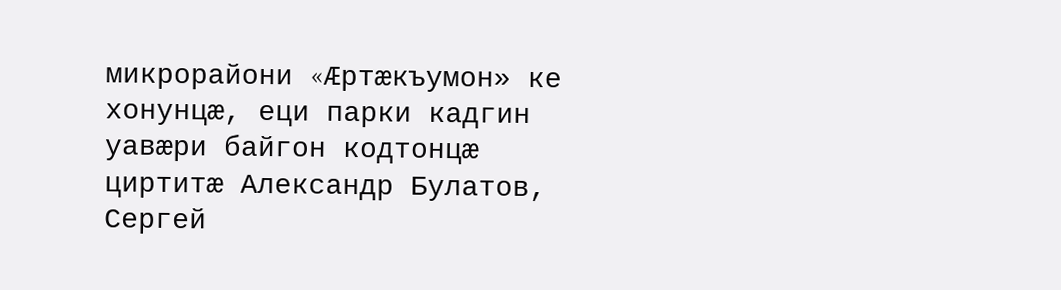микрорайони «Æртæкъумон» ке хонунцæ, еци парки кадгин уавæри байгон кодтонцæ циртитæ Александр Булатов, Сергей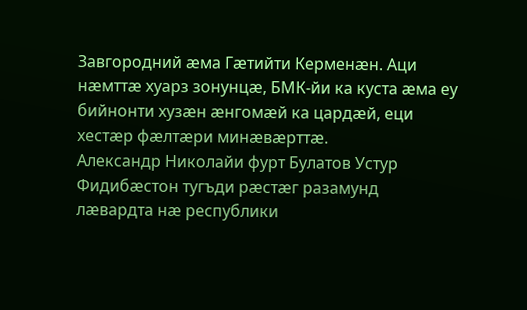Завгородний æма Гæтийти Керменæн. Аци нæмттæ хуарз зонунцæ, БМК-йи ка куста æма еу бийнонти хузæн æнгомæй ка цардæй, еци хестæр фæлтæри минæвæрттæ.
Александр Николайи фурт Булатов Устур Фидибæстон тугъди рæстæг разамунд лæвардта нæ республики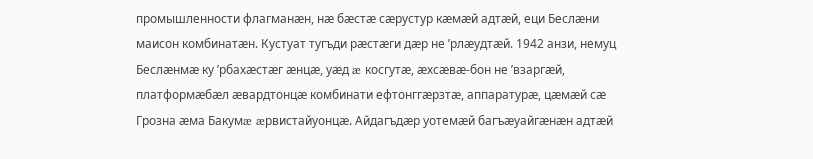промышленности флагманæн, нæ бæстæ сæрустур кæмæй адтæй, еци Беслæни маисон комбинатæн. Кустуат тугъди рæстæги дæр не ’рлæудтæй. 1942 анзи, немуц Беслæнмæ ку ’рбахæстæг æнцæ, уæд æ косгутæ, æхсæвæ-бон не ’взаргæй, платформæбæл æвардтонцæ комбинати ефтонггæрзтæ, аппаратурæ, цæмæй сæ Грозна æма Бакумæ æрвистайуонцæ. Айдагъдæр уотемæй багъæуайгæнæн адтæй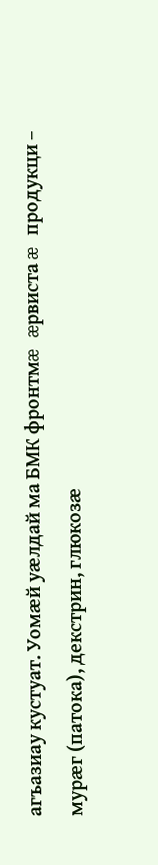агъазиау кустуат. Уомæй уæлдай ма БМК фронтмæ æрвиста æ продукци – мурæг (патока), декстрин, глюкозæ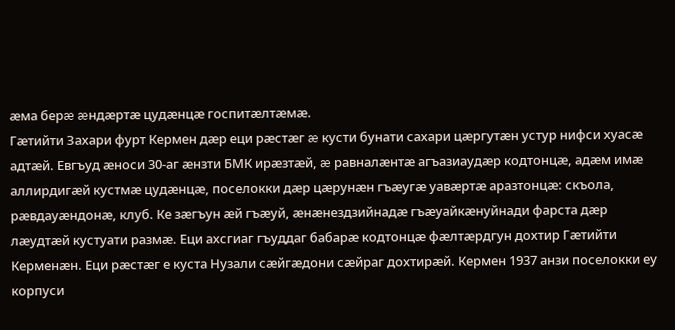æма берæ æндæртæ цудæнцæ госпитæлтæмæ.
Гæтийти Захари фурт Кермен дæр еци рæстæг æ кусти бунати сахари цæргутæн устур нифси хуасæ адтæй. Евгъуд æноси 30-аг æнзти БМК ирæзтæй, æ равналæнтæ агъазиаудæр кодтонцæ, адæм имæ аллирдигæй кустмæ цудæнцæ, поселокки дæр цæрунæн гъæугæ уавæртæ аразтонцæ: скъола, рæвдауæндонæ, клуб. Ке зæгъун æй гъæуй, æнæнездзийнадæ гъæуайкæнуйнади фарста дæр лæудтæй кустуати размæ. Еци ахсгиаг гъуддаг бабарæ кодтонцæ фæлтæрдгун дохтир Гæтийти Керменæн. Еци рæстæг е куста Нузали сæйгæдони сæйраг дохтирæй. Кермен 1937 анзи поселокки еу корпуси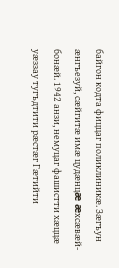байгон кодта фиццаг поликлиникæ. Зæгъун æнгъезуй, сæйгитæ имæ цудæнцæ æхсæвæй-бонæй. 1942 анзи, немуцаг фашистти хæццæ уæззау тугъдтити рæстæг Гæтийти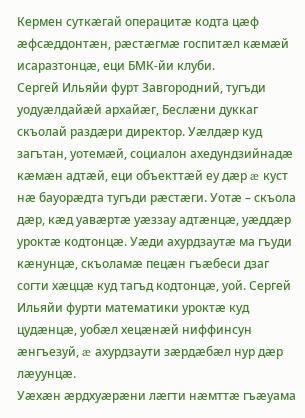Кермен суткæгай операцитæ кодта цæф æфсæддонтæн, рæстæгмæ госпитæл кæмæй исаразтонцæ, еци БМК-йи клуби.
Сергей Ильяйи фурт Завгородний, тугъди уодуæлдайæй архайæг, Беслæни дуккаг скъолай раздæри директор. Уæлдæр куд загътан, уотемæй, социалон ахедундзийнадæ кæмæн адтæй, еци объекттæй еу дæр æ куст нæ бауорæдта тугъди рæстæги. Уотæ – скъола дæр, кæд уавæртæ уæззау адтæнцæ, уæддæр уроктæ кодтонцæ. Уæди ахурдзаутæ ма гъуди кæнунцæ, скъоламæ пецæн гъæбеси дзаг согти хæццæ куд тагъд кодтонцæ, уой. Сергей Ильяйи фурти математики уроктæ куд цудæнцæ, уобæл хецæнæй ниффинсун æнгъезуй, æ ахурдзаути зæрдæбæл нур дæр лæуунцæ.
Уæхæн æрдхуæрæни лæгти нæмттæ гъæуама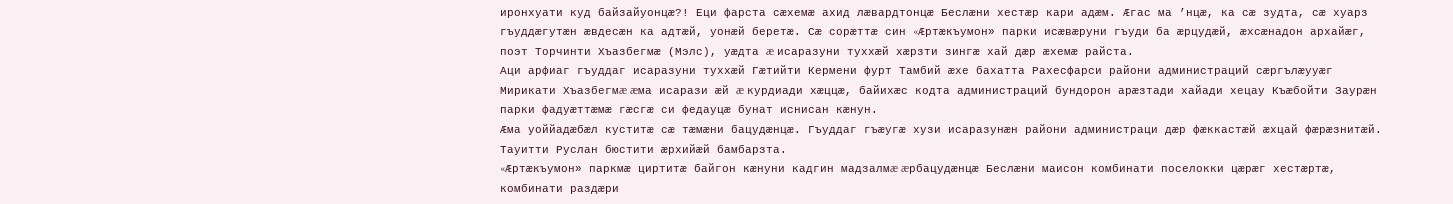иронхуати куд байзайуонцæ?! Еци фарста сæхемæ ахид лæвардтонцæ Беслæни хестæр кари адæм. Æгас ма ’нцæ, ка сæ зудта, сæ хуарз гъуддæгутæн æвдесæн ка адтæй, уонæй беретæ. Сæ сорæттæ син «Æртæкъумон» парки исæвæруни гъуди ба æрцудæй, æхсæнадон архайæг, поэт Торчинти Хъазбегмæ (Мэлс), уæдта æ исаразуни туххæй хæрзти зингæ хай дæр æхемæ райста.
Аци арфиаг гъуддаг исаразуни туххæй Гæтийти Кермени фурт Тамбий æхе бахатта Рахесфарси райони администраций сæргълæууæг Мирикати Хъазбегмæ æма исарази æй æ курдиади хæццæ, байихæс кодта администраций бундорон арæзтади хайади хецау Къæбойти Заурæн парки фадуæттæмæ гæсгæ си федауцæ бунат иснисан кæнун.
Æма уоййадæбæл куститæ сæ тæмæни бацудæнцæ. Гъуддаг гъæугæ хузи исаразунæн райони администраци дæр фæккастæй æхцай фæрæзнитæй. Тауитти Руслан бюстити æрхийæй бамбарзта.
«Æртæкъумон» паркмæ циртитæ байгон кæнуни кадгин мадзалмæ æрбацудæнцæ Беслæни маисон комбинати поселокки цæрæг хестæртæ, комбинати раздæри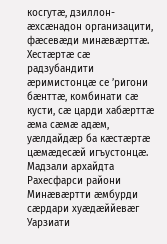косгутæ, дзиллон-æхсæнадон организацити, фæсевæди минæвæрттæ. Хестæртæ сæ радзубандити æримистонцæ се ’ригони бæнттæ, комбинати сæ кусти, сæ царди хабæрттæ æма сæмæ адæм, уæлдайдæр ба кæстæртæ цæмæдесæй игъустонцæ. Мадзали архайдта Рахесфарси райони Минæвæртти æмбурди сæрдари хуæдæййевæг Уарзиати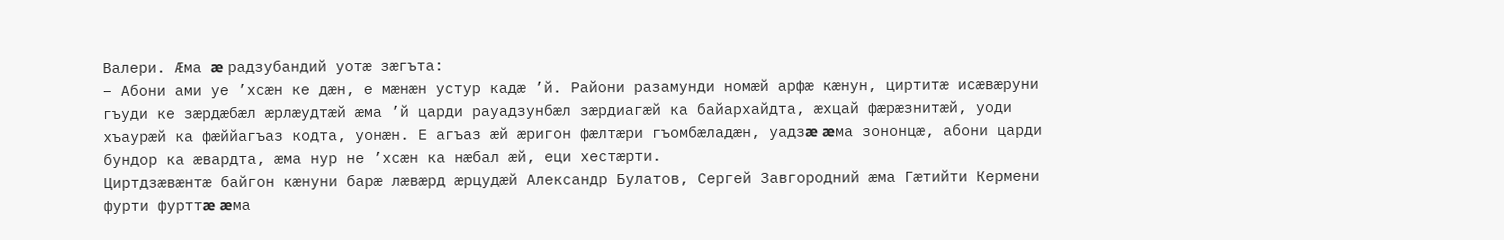Валери. Æма æ радзубандий уотæ зæгъта:
– Абони ами уе ’хсæн ке дæн, е мæнæн устур кадæ ’й. Райони разамунди номæй арфæ кæнун, циртитæ исæвæруни гъуди ке зæрдæбæл æрлæудтæй æма ’й царди рауадзунбæл зæрдиагæй ка байархайдта, æхцай фæрæзнитæй, уоди хъаурæй ка фæййагъаз кодта, уонæн. Е агъаз æй æригон фæлтæри гъомбæладæн, уадзæ æма зононцæ, абони царди бундор ка æвардта, æма нур не ’хсæн ка нæбал æй, еци хестæрти.
Циртдзæвæнтæ байгон кæнуни барæ лæвæрд æрцудæй Александр Булатов, Сергей Завгородний æма Гæтийти Кермени фурти фурттæ æма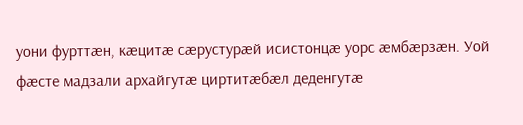уони фурттæн, кæцитæ сæрустурæй исистонцæ уорс æмбæрзæн. Уой фæсте мадзали архайгутæ циртитæбæл деденгутæ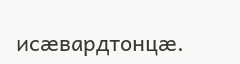исæвардтонцæ.